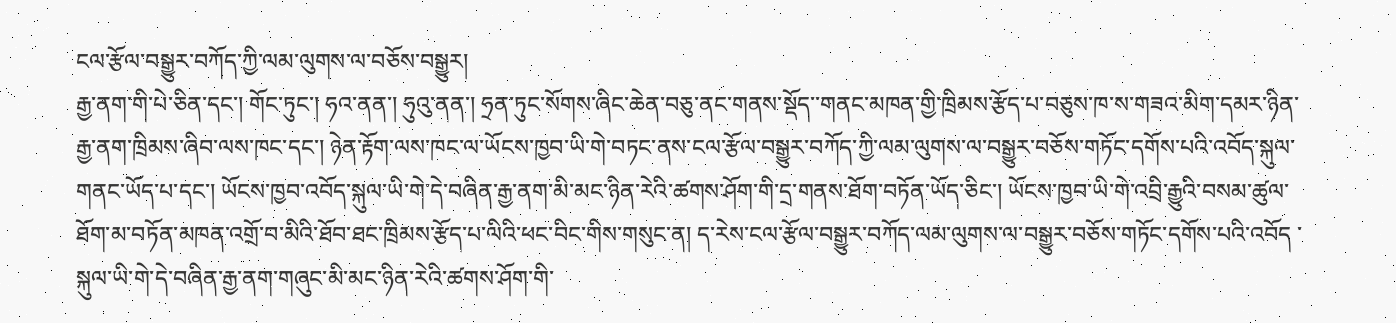ངལ་རྩོལ་བསྒྱུར་བཀོད་ཀྱི་ལམ་ལུགས་ལ་བཅོས་བསྒྱུར།
རྒྱ་ནག་གི་པེ་ཅིན་དང་། གོང་ཏུང་། ཧའ་ནན་། ཧུའུ་ནན་། ཧྲན་ཏུང་སོགས་ཞིང་ཆེན་བཅུ་ནང་གནས་སྡོད་་གནང་མཁན་གྱི་ཁྲིམས་རྩོད་པ་བཅུས་ཁ་ས་གཟའ་མིག་དམར་ཉིན་རྒྱ་ནག་ཁྲིམས་ཞིབ་ལས་ཁང་དང་། ཉེན་རྟོག་ལས་ཁང་ལ་ཡོངས་ཁྱབ་ཡི་གེ་བཏང་ནས་ངལ་རྩོལ་བསྒྱུར་བཀོད་ཀྱི་ལམ་ལུགས་ལ་བསྒྱུར་བཅོས་གཏོང་དགོས་པའི་འབོད་སྐུལ་གནང་ཡོད་པ་དང་། ཡོངས་ཁྱབ་འབོད་སྐུལ་ཡི་གེ་དེ་བཞིན་རྒྱ་ནག་མི་མང་ཉིན་རེའི་ཚགས་ཤོག་གི་དྲ་གནས་ཐོག་བཏོན་ཡོད་ཅིང་། ཡོངས་ཁྱབ་ཡི་གེ་འབྲི་རྒྱུའི་བསམ་ཚུལ་ཐོག་མ་བཏོན་མཁན་འགྲོ་བ་མིའི་ཐོབ་ཐང་ཁྲིམས་རྩོད་པ་ལིའི་ཕང་བིང་གིས་གསུང་ན། ད་རེས་ངལ་རྩོལ་བསྒྱུར་བཀོད་ལམ་ལུགས་ལ་བསྒྱུར་བཅོས་གཏོང་དགོས་པའི་འབོད ་སྐུལ་ཡི་གེ་དེ་བཞིན་རྒྱ་ནག་གཞུང་མི་མང་ཉིན་རེའི་ཚགས་ཤོག་གི་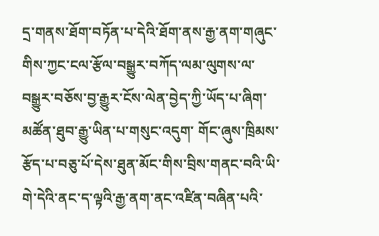དྲ་གནས་ཐོག་བཏོན་པ་དེའི་ཐོག་ནས་རྒྱ་ནག་གཞུང་གིས་ཀྱང་ངལ་རྩོལ་བསྒྱུར་བཀོད་ལམ་ལུགས་ལ་བསྒྱུར་བཅོས་བྱ་རྒྱུར་ངོས་ལེན་བྱེད་ཀྱི་ཡོད་པ་ཞིག་མཚོན་ཐུབ་རྒྱུ་ཡིན་པ་གསུང་འདུག་ གོང་ཞུས་ཁྲིམས་རྩོད་པ་བཅུ་པོ་དེས་ཐུན་མོང་གིས་བྲིས་གནང་བའི་ཡི་གེ་དེའི་ནང་ད་ལྟའི་རྒྱ་ནག་ནང་འཛིན་བཞིན་པའི་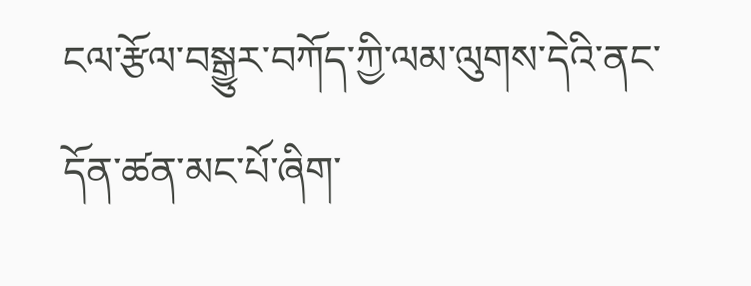ངལ་རྩོལ་བསྒྱུར་བཀོད་ཀྱི་ལམ་ལུགས་དེའི་ནང་དོན་ཚན་མང་པོ་ཞིག་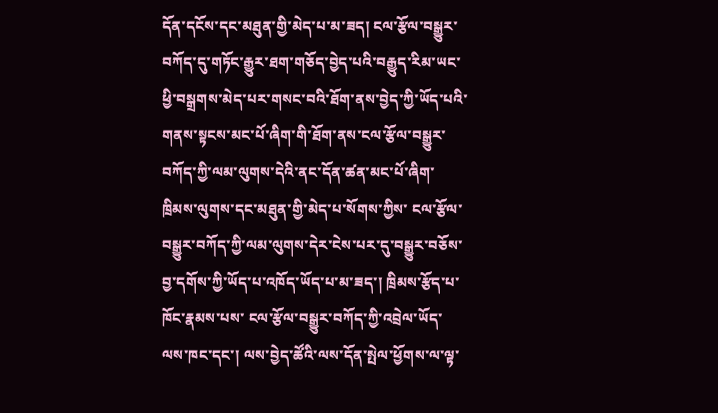དོན་དངོས་དང་མཐུན་གྱི་མེད་པ་མ་ཟད། ངལ་རྩོལ་བསྒྱུར་བཀོད་དུ་གཏོང་རྒྱུར་ཐག་གཅོད་བྱེད་པའི་བརྒྱུད་རིམ་ཡང་ཕྱི་བསྒྲགས་མེད་པར་གསང་བའི་ཐོག་ནས་བྱེད་ཀྱི་ཡོད་པའི་གནས་སྟངས་མང་པོ་ཞིག་གི་ཐོག་ནས་ངལ་རྩོལ་བསྒྱུར་བཀོད་ཀྱི་ལམ་ལུགས་དེའི་ནང་དོན་ཚན་མང་པོ་ཞིག་ཁྲིམས་ལུགས་དང་མཐུན་གྱི་མེད་པ་སོགས་ཀྱིས་ ངལ་རྩོལ་བསྒྱུར་བཀོད་ཀྱི་ལམ་ལུགས་དེར་ངེས་པར་དུ་བསྒྱུར་བཅོས་བྱ་དགོས་ཀྱི་ཡོད་པ་འཁོད་ཡོད་པ་མ་ཟད་། ཁྲིམས་རྩོད་པ་ཁོང་རྣམས་པས་ ངལ་རྩོལ་བསྒྱུར་བཀོད་ཀྱི་འབྲེལ་ཡོད་ལས་ཁང་དང་། ལས་བྱེད་ཚོའི་ལས་དོན་སྤེལ་ཕྱོགས་ལ་ལྟ་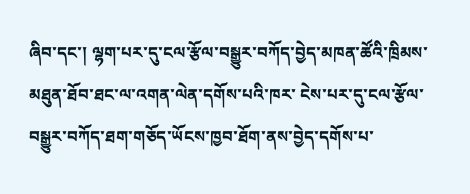ཞིབ་དང་། ལྷག་པར་དུ་ངལ་རྩོལ་བསྒྱུར་བཀོད་བྱེད་མཁན་ཚོའི་ཁྲིམས་མཐུན་ཐོབ་ཐང་ལ་འགན་ལེན་དགོས་པའི་ཁར་ ངེས་པར་དུ་ངལ་རྩོལ་བསྒྱུར་བཀོད་ཐག་གཅོད་ཡོངས་ཁྱབ་ཐོག་ནས་བྱེད་དགོས་པ་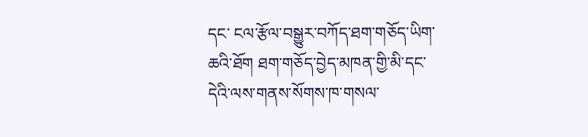དང་ ངལ་རྩོལ་བསྒྱུར་བཀོད་ཐག་གཅོད་ཡིག་ཆའི་ཐོག ཐག་གཅོད་བྱེད་མཁན་གྱི་མི་དང་དེའི་ལས་གནས་སོགས་ཁ་གསལ་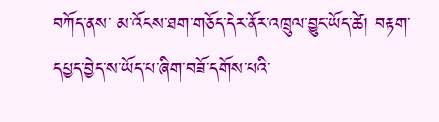བཀོད་ནས་ མ་འོངས་ཐག་གཅོད་དེར་ནོར་འཁྲུལ་བྱུང་ཡོད་ཚེ། བརྟག་དཔྱད་བྱེད་ས་ཡོད་པ་ཞིག་བཟོ་དགོས་པའི་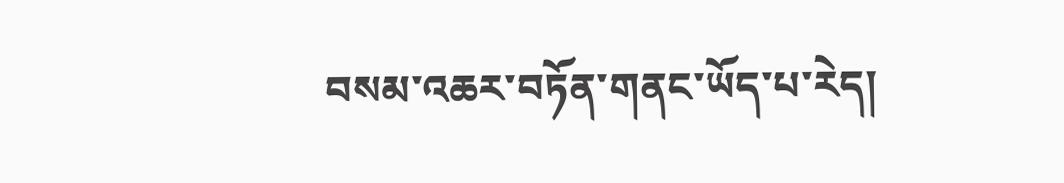བསམ་འཆར་བཏོན་གནང་ཡོད་པ་རེད།